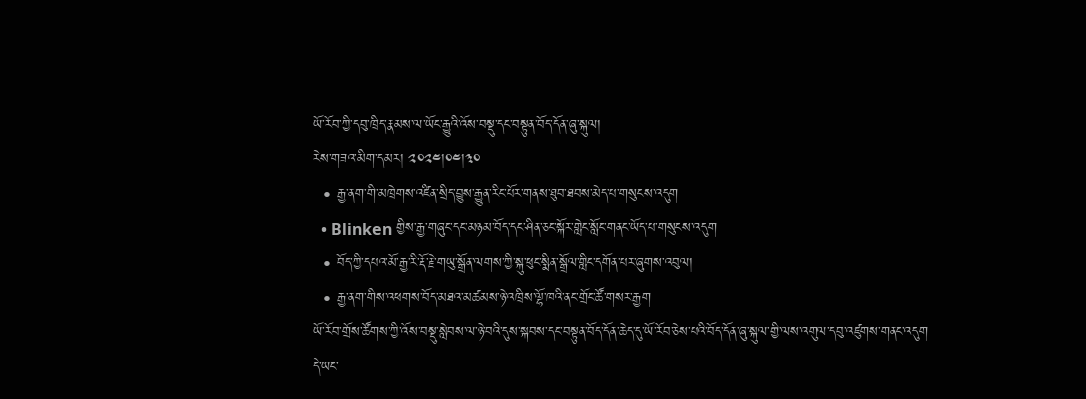ཡོ་རོབ་ཀྱི་དབུ་ཁྲིད་རྣམས་ལ་ཡོང་རྒྱུའི་འོས་བསྡུ་དང་བསྟུན་བོད་དོན་ཞུ་སྐུལ།
རེས་གཟའ་མིག་དམར། ༢༠༢༤།༠༤།༣༠
  • རྒྱ་ནག་གི་མཁྲེགས་འཛིན་སྲིད་བྱུས་རྒྱུན་རིང་པོར་གནས་ཐུབ་ཐབས་མེད་པ་གསུངས་འདུག
  • Blinken གྱིས་རྒྱ་གཞུང་དང་མཉམ་བོད་དང་ཤིན་ཅང་སྐོར་གླེང་སློང་གནང་ཡོད་པ་གསུངས་འདུག
  • བོད་ཀྱི་དཔའ་མོ་རྒྱ་རི་རྡོ་རྗེ་གཡུ་སྒྲོན་ལགས་ཀྱི་སྐུ་ཕུང་སྨིན་སྒྲོལ་གླིང་དགོན་པར་ཞུགས་འབུལ།
  • རྒྱ་ནག་གིས་འཕགས་བོད་མཐའ་མཚམས་ཉེ་འཁྲིས་ལྷོ་ཁའི་ནང་གྲོང་ཚོ་གསར་རྒྱག
ཡོ་རོབ་གྲོས་ཚོགས་ཀྱི་འོས་བསྡུ་སླེབས་ལ་ཉེ་བའི་དུས་སྐབས་དང་བསྟུན་བོད་དོན་ཆེད་དུ་ཡོ་རོབ་ཅེས་པའི་བོད་དོན་ཞུ་སྐུལ་གྱི་ལས་འགུལ་དབུ་འཛུགས་གནང་འདུག
དེ་ཡང་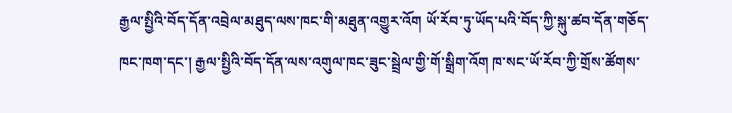རྒྱལ་སྤྱིའི་བོད་དོན་འབྲེལ་མཐུད་ལས་ཁང་གི་མཐུན་འགྱུར་འོག ཡོ་རོབ་ཏུ་ཡོད་པའི་བོད་ཀྱི་སྐུ་ཚབ་དོན་གཅོད་ཁང་ཁག་དང་། རྒྱལ་སྤྱིའི་བོད་དོན་ལས་འགུལ་ཁང་ཟུང་སྦྲེལ་གྱི་གོ་སྒྲིག་འོག ཁ་སང་ཡོ་རོབ་ཀྱི་གྲོས་ཚོགས་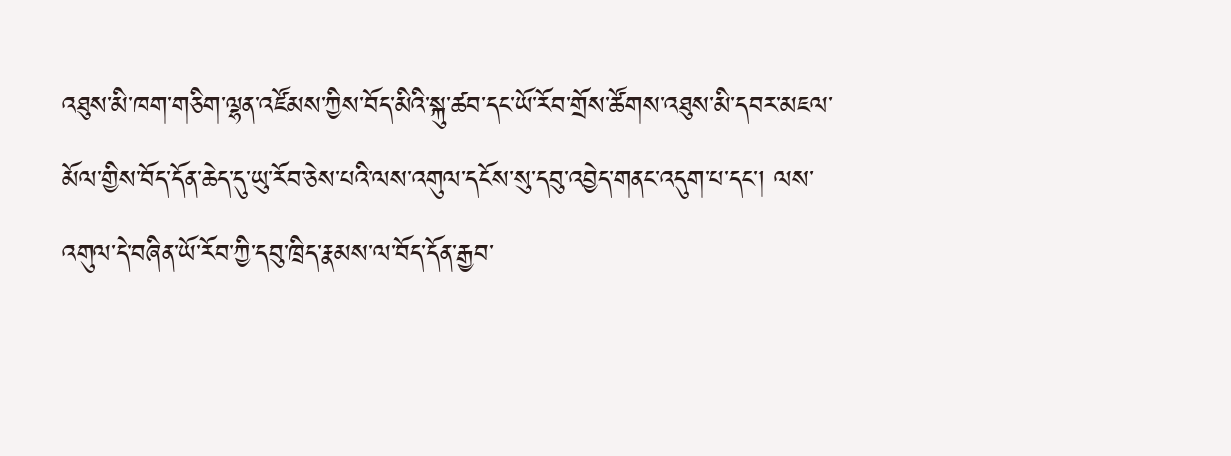འཐུས་མི་ཁག་གཅིག་ལྷན་འཛོམས་ཀྱིས་བོད་མིའི་སྐུ་ཚབ་དང་ཡོ་རོབ་གྲོས་ཚོགས་འཐུས་མི་དབར་མཇལ་མོལ་གྱིས་བོད་དོན་ཆེད་དུ་ཡུ་རོབ་ཅེས་པའི་ལས་འགུལ་དངོས་སུ་དབུ་འབྱེད་གནང་འདུག་པ་དང་། ལས་འགུལ་དེ་བཞིན་ཡོ་རོབ་ཀྱི་དབུ་ཁྲིད་རྣམས་ལ་བོད་དོན་རྒྱབ་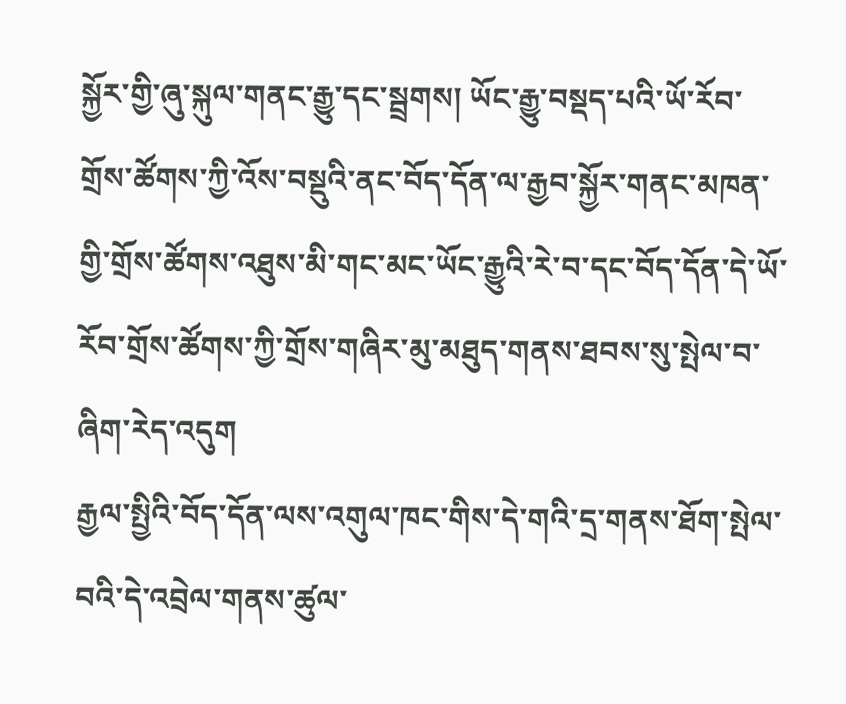སྐྱོར་གྱི་ཞུ་སྐུལ་གནང་རྒྱུ་དང་སྦྲགས། ཡོང་རྒྱུ་བསྡད་པའི་ཡོ་རོབ་གྲོས་ཚོགས་ཀྱི་འོས་བསྡུའི་ནང་བོད་དོན་ལ་རྒྱབ་སྐྱོར་གནང་མཁན་གྱི་གྲོས་ཚོགས་འཐུས་མི་གང་མང་ཡོང་རྒྱུའི་རེ་བ་དང་བོད་དོན་དེ་ཡོ་རོབ་གྲོས་ཚོགས་ཀྱི་གྲོས་གཞིར་མུ་མཐུད་གནས་ཐབས་སུ་སྤེལ་བ་ཞིག་རེད་འདུག
རྒྱལ་སྤྱིའི་བོད་དོན་ལས་འགུལ་ཁང་གིས་དེ་གའི་དྲ་གནས་ཐོག་སྤེལ་བའི་དེ་འབྲེལ་གནས་ཚུལ་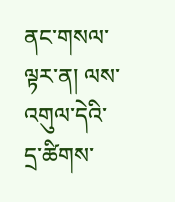ནང་གསལ་ལྟར་ན། ལས་འགུལ་དེའི་དྲ་ཚིགས་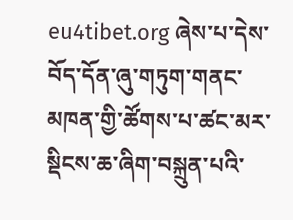eu4tibet.org ཞེས་པ་དེས་བོད་དོན་ཞུ་གཏུག་གནང་མཁན་གྱི་ཚོགས་པ་ཚང་མར་སྡིངས་ཆ་ཞིག་བསྐྲུན་པའི་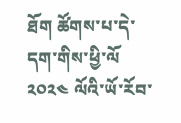ཐོག ཚོགས་པ་དེ་དག་གིས་ཕྱི་ལོ ༢༠༢༤ ལོའི་ཡོ་རོབ་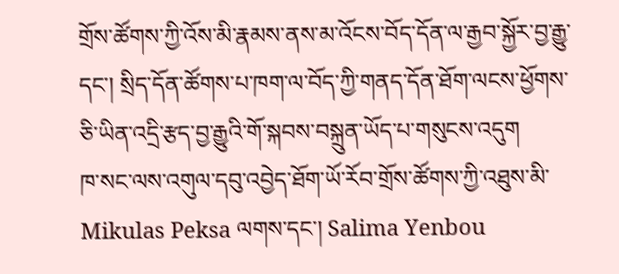གྲོས་ཚོགས་ཀྱི་འོས་མི་རྣམས་ནས་མ་འོངས་བོད་དོན་ལ་རྒྱབ་སྐྱོར་བྱ་རྒྱུ་དང་། སྲིད་དོན་ཚོགས་པ་ཁག་ལ་བོད་ཀྱི་གནད་དོན་ཐོག་ལངས་ཕྱོགས་ཅི་ཡིན་འདྲི་རྩད་བྱ་རྒྱུའི་གོ་སྐབས་བསྐྲུན་ཡོད་པ་གསུངས་འདུག
ཁ་སང་ལས་འགུལ་དབུ་འབྱེད་ཐོག་ཡོ་རོབ་གྲོས་ཚོགས་ཀྱི་འཐུས་མི་ Mikulas Peksa ལགས་དང་། Salima Yenbou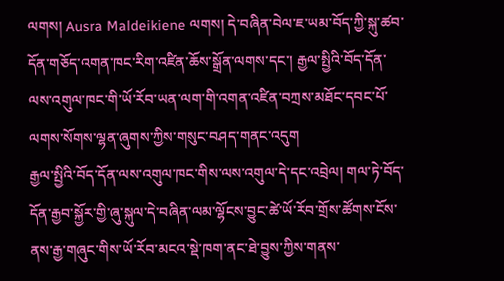ལགས། Ausra Maldeikiene ལགས། དེ་བཞིན་བེལ་ཇ་ཡམ་བོད་ཀྱི་སྐུ་ཚབ་དོན་གཅོད་འགན་ཁང་རིག་འཛིན་ཆོས་སྒྲོན་ལགས་དང་། རྒྱལ་སྤྱིའི་བོད་དོན་ལས་འགུལ་ཁང་གི་ཡོ་རོབ་ཡན་ལག་གི་འགན་འཛིན་བཀྲས་མཐོང་དབང་པོ་ལགས་སོགས་ལྷན་ཞུགས་ཀྱིས་གསུང་བཤད་གནང་འདུག
རྒྱལ་སྤྱིའི་བོད་དོན་ལས་འགུལ་ཁང་གིས་ལས་འགུལ་དེ་དང་འབྲེལ། གལ་ཏེ་བོད་དོན་རྒྱབ་སྐྱོར་གྱི་ཞུ་སྐུལ་དེ་བཞིན་ལམ་ལྷོངས་བྱུང་ཚེ་ཡོ་རོབ་གྲོས་ཚོགས་ངོས་ནས་རྒྱ་གཞུང་གིས་ཡོ་རོབ་མངའ་སྡེ་ཁག་ནང་ཐེ་བྱུས་ཀྱིས་གནས་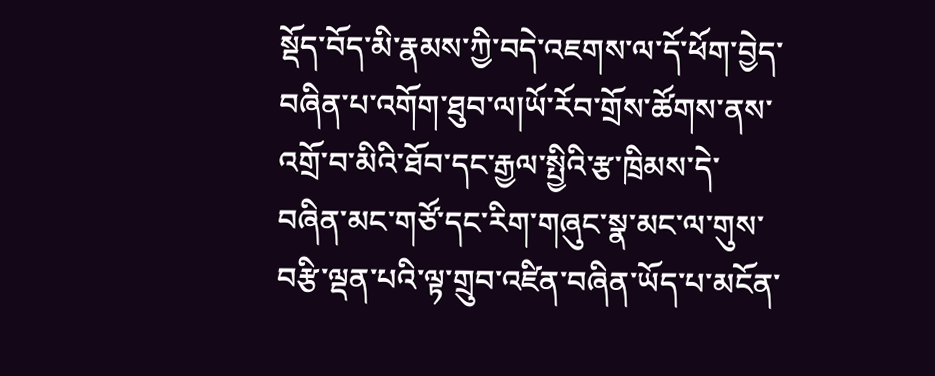སྡོད་བོད་མི་རྣམས་ཀྱི་བདེ་འཇགས་ལ་དོ་ཕོག་བྱེད་བཞིན་པ་འགོག་ཐུབ་ལ།ཡོ་རོབ་གྲོས་ཚོགས་ནས་འགྲོ་བ་མིའི་ཐོབ་དང་རྒྱལ་སྤྱིའི་རྩ་ཁྲིམས་དེ་བཞིན་མང་གཙོ་དང་རིག་གཞུང་སྣ་མང་ལ་གུས་བརྩི་ལྡན་པའི་ལྟ་གྲུབ་འཛིན་བཞིན་ཡོད་པ་མངོན་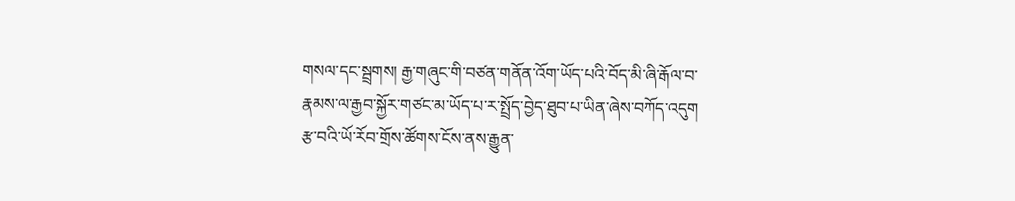གསལ་དང་སྦྲགས། རྒྱ་གཞུང་གི་བཙན་གནོན་འོག་ཡོད་པའི་བོད་མི་ཞི་རྒོལ་བ་རྣམས་ལ་རྒྱབ་སྐྱོར་གཙང་མ་ཡོད་པ་ར་སྤྲོད་བྱེད་ཐུབ་པ་ཡིན་ཞེས་བཀོད་འདུག
རྩ་བའི་ཡོ་རོབ་གྲོས་ཚོགས་ངོས་ནས་རྒྱུན་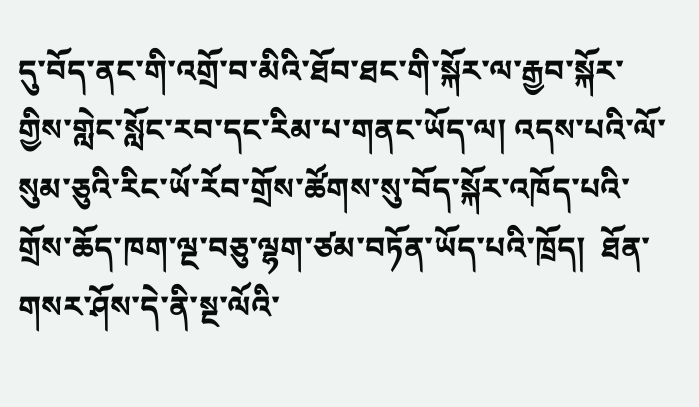དུ་བོད་ནང་གི་འགྲོ་བ་མིའི་ཐོབ་ཐང་གི་སྐོར་ལ་རྒྱབ་སྐོར་གྱིས་གླེང་སློང་རབ་དང་རིམ་པ་གནང་ཡོད་ལ། འདས་པའི་ལོ་སུམ་ཅུའི་རིང་ཡོ་རོབ་གྲོས་ཚོགས་སུ་བོད་སྐོར་འཁོད་པའི་གྲོས་ཆོད་ཁག་ལྔ་བཅུ་ལྷག་ཙམ་བཏོན་ཡོད་པའི་ཁྲོད།  ཐོན་གསར་ཤོས་དེ་ནི་སྔ་ལོའི་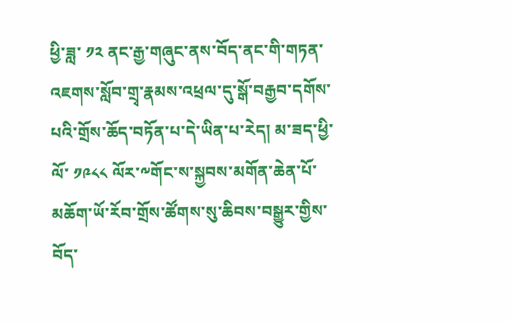ཕྱི་ཟླ་ ༡༢ ནང་རྒྱ་གཞུང་ནས་བོད་ནང་གི་གཏན་འཇགས་སློབ་གྲྭ་རྣམས་འཕྲལ་དུ་སྒོ་བརྒྱབ་དགོས་པའི་གྲོས་ཆོད་བཏོན་པ་དེ་ཡིན་པ་རེད། མ་ཟད་ཕྱི་ལོ་ ༡༩༨༨ ལོར་༸གོང་ས་སྐྱབས་མགོན་ཆེན་པོ་མཆོག་ཡོ་རོབ་གྲོས་ཚོགས་སུ་ཆིབས་བསྒྱུར་གྱིས་བོད་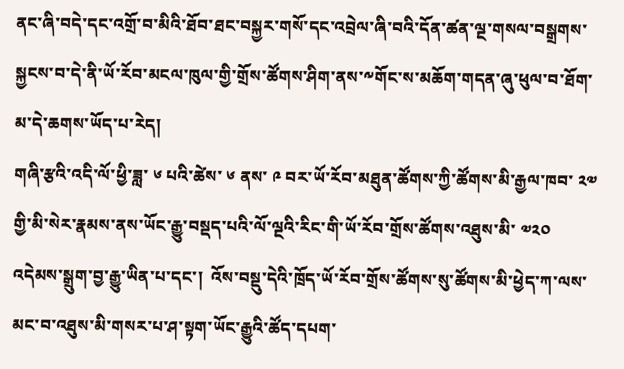ནང་ཞི་བདེ་དང་འགྲོ་བ་མིའི་ཐོབ་ཐང་བསྐྱར་གསོ་དང་འབྲེལ་ཞི་བའི་དོན་ཚན་ལྔ་གསལ་བསྒྲགས་སྐྱངས་བ་དེ་ནི་ཡོ་རོབ་མངལ་ཁུལ་གྱི་གྲོས་ཚོགས་ཤིག་ནས་༸གོང་ས་མཆོག་གདན་ཞུ་ཕུལ་བ་ཐོག་མ་དེ་ཆགས་ཡོད་པ་རེད།
གཞི་རྩའི་འདི་ལོ་ཕྱི་ཟླ་ ༦ པའི་ཚེས་ ༦ ནས་ ༩ བར་ཡོ་རོབ་མཐུན་ཚོགས་ཀྱི་ཚོགས་མི་རྒྱལ་ཁབ་ ༢༧ གྱི་མི་སེར་རྣམས་ནས་ཡོང་རྒྱུ་བསྡད་པའི་ལོ་ལྔའི་རིང་གི་ཡོ་རོབ་གྲོས་ཚོགས་འཐུས་མི་ ༧༢༠ འདེམས་སྒྲུག་བྱ་རྒྱུ་ཡིན་པ་དང་།  འོས་བསྡུ་དེའི་ཁྲོད་ཡོ་རོབ་གྲོས་ཚོགས་སུ་ཚོགས་མི་ཕྱེད་ཀ་ལས་མང་བ་འཐུས་མི་གསར་པ་ཤ་སྟག་ཡོང་རྒྱུའི་ཚོད་དཔག་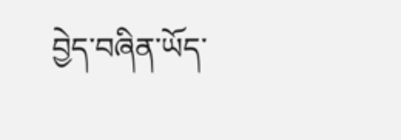བྱེད་བཞིན་ཡོད་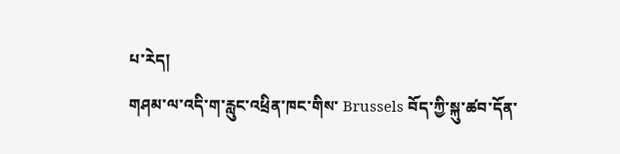པ་རེད།
གཤམ་ལ་འདི་ག་རླུང་འཕྲིན་ཁང་གིས་ Brussels བོད་ཀྱི་སྐུ་ཚབ་དོན་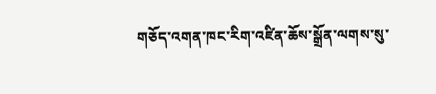གཅོད་འགན་ཁང་རིག་འཛིན་ཆོས་སྒྲོན་ལགས་སུ་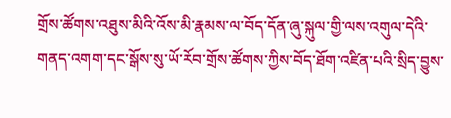གྲོས་ཚོགས་འཐུས་མིའི་འོས་མི་རྣམས་ལ་བོད་དོན་ཞུ་སྐུལ་གྱི་ལས་འགུལ་དེའི་གནད་འགག་དང་སྒོས་སུ་ཡོ་རོབ་གྲོས་ཚོགས་ཀྱིས་བོད་ཐོག་འཛིན་པའི་སྲིད་བྱུས་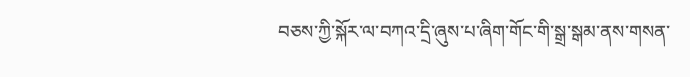བཅས་ཀྱི་སྐོར་ལ་བཀའ་དྲི་ཞུས་པ་ཞིག་གོང་གི་སྒྲ་སྒམ་ནས་གསན་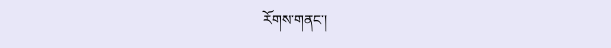རོགས་གནང་།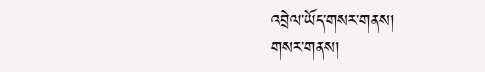འབྲེལ་ཡོད་གསར་གནས།
གསར་གནས།